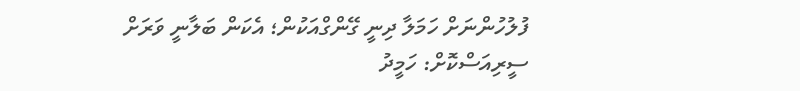ފުލުހުންނަށް ހަމަލާ ދިނީ ގޭންގްއަކުން؛ އެކަން ބަލާނީ ވަރަށް ސީރިއަސްކޮށް: ހަމީދު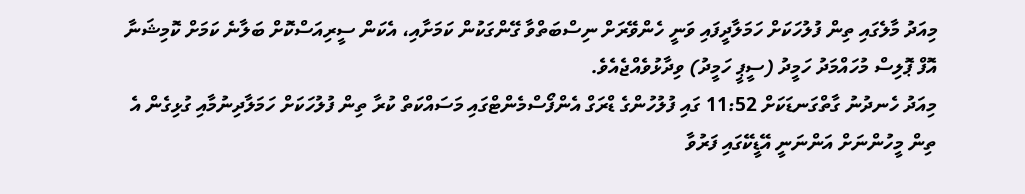މިއަދު މާލެގައި ތިން ފުލުހަކަށް ހަމަލާދީފައި ވަނީ ހެންވޭރަށް ނިސްބަތްވާ ގޭންގަކުން ކަމަށާއި، އެކަން ސީރިއަސްކޮށް ބަލާނެ ކަމަށް ކޮމިޝަނާ އޮފް ޕޮލިސް މުހައްމަދު ހަމީދު (ސީޕީ ހަމީދު) ވިދާޅުވެއްޖެއެވެ.
މިއަދު ހެނދުނު ގާތްގަނޑަކަށް 11:52 ގައި ފުލުހުންގެ ޑްރަގް އެންފޯސްމެންޓްގައި މަސައްކަތް ކުރާ ތިން ފުލުހަކަށް ހަމަލާދިނުމާއި ގުޅިގެން އެ ތިން މީހުންނަށް އަންނަނީ އޭޑީކޭގައި ފަރުވާ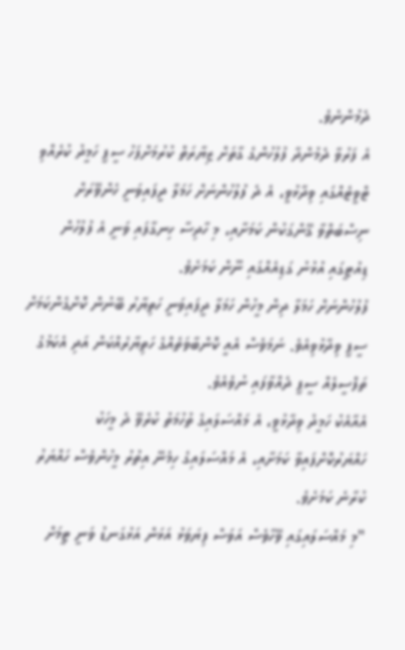ދެމުންނެވެ.
އެ ފަރުވާ ދެމުންދާ ފުލުހުންގެ ގާތަށް ޒިޔާރަތް ކުރުމަށްފަހު ސީޕީ ހަމީދު ކުރެއްވި ޓްވީޓެއްގައި ވިދާޅުވީ، އެ ދެ ފުލުހުންނަށް ހަމަލާ ދީފައިވަނީ ހެންވޭރަށް ނިސްބަތްވާ ގޭންގަކުން ކަމަށާއި، މި ހާދިސާ ހިނގާފައި ވަނީ އެ ފުލުހުން ޑިއުޓީގައި އުޅުނު ގަޑިއެއްގައި ނޫން ކަމަށެވެ.
ފުލުހުންނަށް ހަމަލާ ދިން މީހުން ހަމަލާ ދީފައިވަނީ ހަތިޔާރު ބޭނުން ކޮށްގެންކަމަށް ސީޕީ ވިދާޅުވިއެވެ. ނަމަވެސް އެއީ ކޮންބާވަތެއްގެ ހަތިޔާރެއްކަން އަދި އެކަމުގެ ތަފްސީލެއް ސީޕީ ދެއްވާފައި ނުވެއެވެ.
އެއާއެކު ހަމީދު ވިދާޅުވީ، އެ މައްސަލައިގެ ތުހުމަތު ކުރެވޭ ދެ މީހަކު ހައްޔަރުކޮށްފައިވާ ކަމަށާއި، އެ މައްސަލައިގެ ހިމެނޭ އިތުރު މީހުންވެސް ހައްޔަރު ކުރާނެ ކަމަށެވެ.
"މި މައްސަލައިގައި ވޭހާވެސް އަވަސް ފިޔަވަޅު އަޅަން އަޅުގަނޑު ވަނީ ޓީމަށް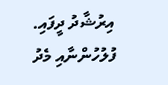އިރުޝާދު ދީފައި. ފުލުހުންނާއި މެދު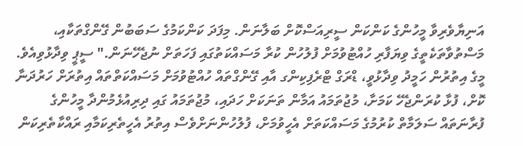އަނިޔާވެރިވާ މީހުންގެ ކަންކަން ސީރިއަސްކޮށް ބަލާނަން. މިފަދަ ކަންކަމުގެ ސަބަބުން ގޭންގްތަކާއި، މަސްތުވާތަކެތީގެ ވިޔަފާރި ހުއްޓުވުމަށް ފުލުހުން ކުރާ މަސައްކަތުގައި ފަހަތަށް ނުޖެހޭނަން." ސީޕީ ވިދާޅުވިއެވެ.
މީގެ އިތުރުން ހަމީދު ވިދާޅުވީ، ޑްރަގް ޓްރެފިކިންގ އާއި ގޭންގްތައް ހުއްޓުވުމަށް މަސައްކަތްތައް އިތުރަށް ހަރުދަނާ ކޮށް، ފުޅާ ކުރަންޖެހޭ ކަމަށާ، މުޖުތަމައު އަމާން ތަނަކަށް ހަދައި، މުޖުތަމައު ގައި ދިރިއުޅެމުންދާ މީހުންގެ ފުރާނަތައް ސަލަމާތް ކުރުމުގެ މަސައްކަތަށް އެހީވުމަށް، ފުލުހުންނަށްވެސް އިތުރު އެހީތެރިކަމާއި ރައްކާތެރިކަން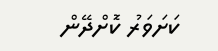ކަށަވަރު ކޮށްދޭން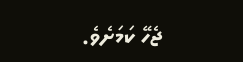ޖެހޭ ކަމަށެވެ.